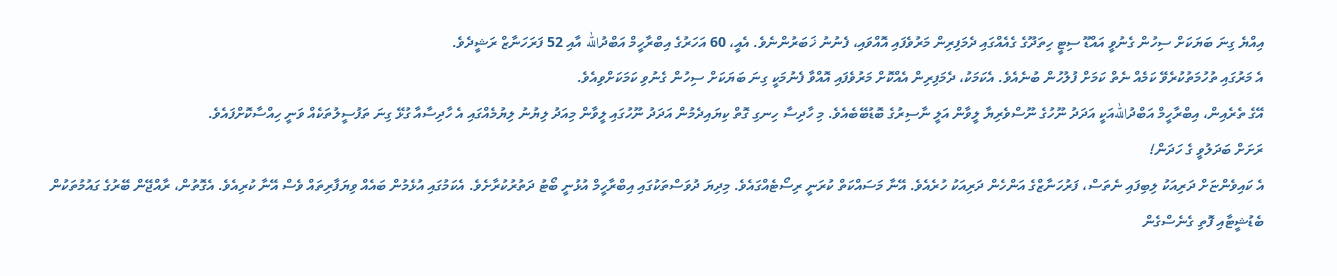އިއްޔެ ގިނަ ބަޔަކަށް ސިހުން ގެނުވީ އައްޑޫ ސިޓީ ހިތަދޫގެ ގެއެއްގައި ދެމަފިރިން މަރުވެފައި އޮއްވައި، ފެނުނު ޚަބަރުންނެވެ. އެއީ، 60 އަހަރުގެ އިބްރާހީމް އަބްދުالله އާއި 52 ފަރަހަނާޒް ރަޝީދެވެ.
އެ މަރުގައި ތުހުމަތުކުރެވޭ ކަމެއް ނެތް ކަމަށް ފުލުހުން ބުނެއެވެ. އެކަމަކު، ދެމަފިރިން އެއްކޮށް މަރުވެފައި އޮއްވާ ފެނުމަކީ ގިނަ ބަޔަކަށް ސިހުން ގެނުވި ކަމަކަށްވިއެވެ.
އޭގެ ތެރެއިން، އިބްރާހީމް އަބްދުاللهއަކީ އަދަދު ނޫހުގެ ނޫސްވެރިޔާ ލީވާން އަލީ ނާސިރުގެ ބޮޑުބޭބެއެވެ. މި ހާދިސާ ހިނގި ގޮތް ކިޔައިދެމުން އަދަދު ނޫހުގައި ލީވާން މިއަދު ލިޔުނު ލިޔުމެއްގައި އެ ހާދިސާއާ ގުޅޭ ގިނަ ތަފުސީލުތަކެއް ވަނީ ހިއްސާކޮށްފައެވެ.
ރަށަށް ބަދަލުވީ ގެ ހަދަން!
އެ ކައިވެންޏަށް ދަރިއަކު ލިބިފައި ނެތަސް، ފަރުހަނާޒްގެ އަންހެން ދަރިއަކު ހުރެއެވެ. އޭނާ މަސައްކަތް ކުރަނީ ރިސޯޓެއްގައެވެ. މިދިޔަ ދުވަސްތަކުގައި އިބްރާހީމް އުޅުނީ ބޯޓު ދަތުރުކުރާށެވެ. އެކަމުގައި އުޅެމުން ބައެއް ވިޔަފާރިތައް ވެސް އޭނާ ކުރިއެވެ. އެގޮތުން، ރާއްޖޭން ބޭރުގެ ގައުމުތަކުން ބެޑުޝީޓާއި ފޮތި ގެނެސްގެން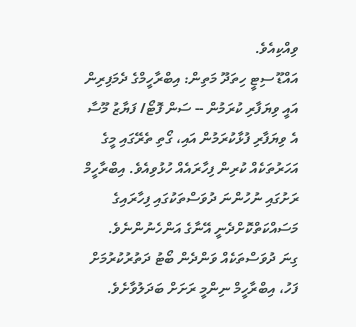ވިއްކިއެވެ.
އައްޑޫ ސިޓީ ހިތަދޫ މަތިން: އިބްރާހީމްގެ ދެމަފިރިން އައީ ވިޔަފާރި ކުރަމުން -- ސަން ފޮޓޯ/ ފަޔާޒު މޫސާ
އެ ވިޔަފާރި ފުޅާކުރަމުން އައި، ގޯތި ތެރޭގައި މީގެ އަހަރުތަކެއް ކުރިން ފިހާރައެއް ހުޅުވިއެވެ. އިބްރާހީމް ރަށުގައި ނުހުންނަ ދުވަސްތަކުގައި ފިހާރައިގެ މަސައްކަތްކޮށްދެނީ އޭނާގެ އަންހެނުންނެވެ.
ގިނަ ދުވަސްތަކެއް ވަންދެން ބޯޓު ދަތުރުކުރުމަށް ފަހު، އިބްރާހީމް ނިންމީ ރަށަށް ބަދަލުވާށެވެ.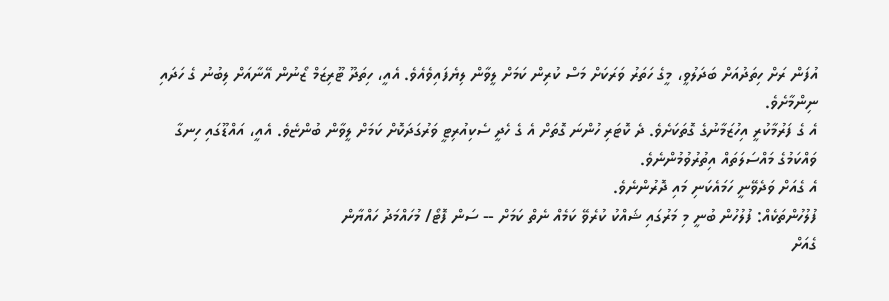އުފަން ރަށް ހިތަދުއަށް ބަދަލުވީ، މީގެ ހަތަރު ވަރަކަށް މަސް ކުރިން ކަމަށް ލީވާން ލިޔެފައިވެއެވެ. އެއީ، ހިތަދޫ ޓޫރިޒަމް ޒޯނުން އޭނާއަށް ލިބުނު ގެ ހަދައި ނިންމާށެވެ.
އެ ގެ ފަރުމާކުރީ އިހުޒަމާނުގެ ގޮތަކަށެވެ. ދެ ކޮޓަރި ހުންނަ ގޮތަށް އެ ގެ ހެދީ ސެކިއުރިޓީ ވަރުގަދަކޮށް ކަމަށް ލީވާން ބުންޏެވެ. އެއީ، އައްޑޫގައި ހިނގާ ވައްކަމުގެ މައްސަލަތައް އިތުރުވުމުންނެވެ.
އެ ގެއަށް ވަދެވޭނީ ހަމައެކަނި މައި ދޮރުންނެވެ.
ފުލުހުންތަކެއް: ފުލުހުން ބުނީ މި މަރުގައި ޝައްކު ކުރެވޭ ކަމެއް ނެތް ކަމަށް -- ސަން ފޮޓޯ/ މުހައްމަދު ހައްޔާން
ގެއަށް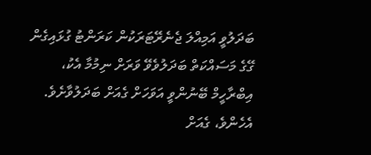ބަދަލުވީ އަމިއްލަ ޖެނެރޭޓަރަކުން ކަރަންޓު ގުޅައިގެން
ގޭގެ މަސައްކަތް ބަދަލުވެވޭ ވަރަށް ނިމުމާ އެކު، އިބްރާހީމް ބޭނުންވީ އަވަހަށް ގެއަށް ބަދަލުވާށެވެ. އެހެންވެ، ގެއަށް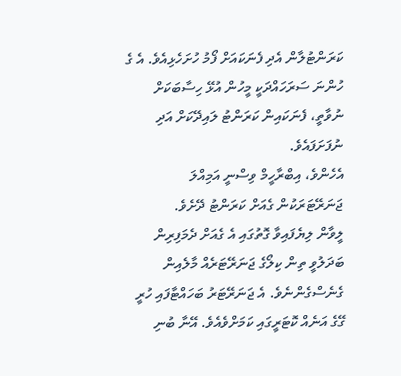ކަރަންޓުލާން އެދި ފެނަކައަށް ފޯމު ހުށަހެޅިއެވެ. އެ ގެ ހުންނަ ސަރަހައްދަކީ މީހުން އުޅޭ ހިސާބަކަށް ނުވާތީ، ފެނަކައިން ކަރަންޓު ލައިދޭކަށް އަދި ނުފަށަފައެވެ.
އެހެންވެ، އިބްރާހީމް ވިސްނީ އަމިއްލަ ޖަނަރޭޓަރަކުން ގެއަށް ކަރަންޓު ދޭށެވެ.
ލީވާން ލިޔެފައިވާ ގޮތުގައި އެ ގެއަށް ދެމަފިރިން ބަދަލުވީ ތިން ކިލޯގެ ޖަނަރޭޓަރެއް މާލެއިން ގެނެސްގެންނެވެ. އެ ޖަނަރޭޓަރު ބަހައްޓާފައި ހުރީ ގޭގެ އަނެއް ކޮޓަރީގައި ކަމަށްވެއެވެ. އޭނާ ބުނި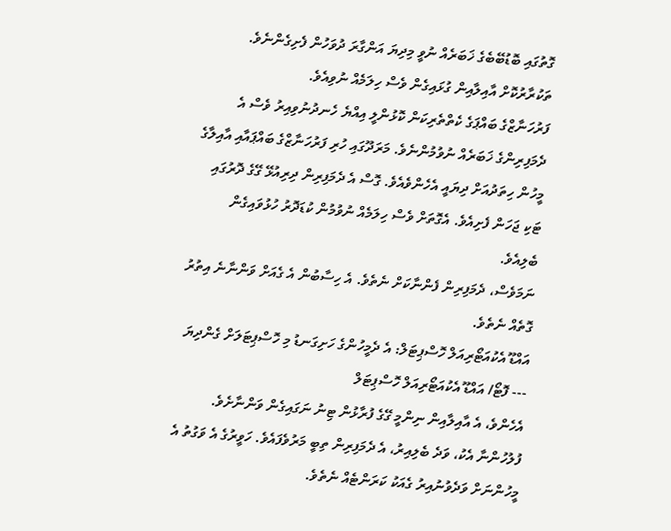ގޮތުގައި ބޮޑުބޭބެގެ ޚަބަރެއް ނުވީ މިދިޔަ އަންގާރަ ދުވަހުން ފެށިގެންނެވެ.
ތަކުރާރުކޮށް އާއިލާއިން ގުޅައިގެން ވެސް ހިލަމެއް ނުވިއެވެ.
ފަރުހަނާޒްގެ ބައްޕަގެ ކެތްތެރިކަން ކޮޅުންލީ އިއްޔެ ހެނދުނުވިއިރު ވެސް އެ ދެމަފިރިންގެ ޚަބަރެއް ނުވުމުންނެވެ. މަރަދޫގައި ހުރި ފަރުހަނާޒްގެ ބައްޕައާއި އާއިލާގެ މީހުން ހިތަދުއަށް ދިޔައީ އެހެންވެއެވެ. ގޮސް އެ ދެމަފިރިން ދިރިއުޅޭ ގޭގެ ދޮރުގައި ޓަކި ޖަހަން ފެށިއެވެ. އެގޮތަށް ވެސް ހިލަމެއް ނުވުމުން ކުޑަދޮރު ހުޅުވައިގެން ބެލިއެވެ.
ނަމަވެސް، ދެމަފިރިން ފެންނާކަށް ނެތެވެ. އެ ހިސާބުން އެ ގެއަށް ވަންނާނެ އިތުރު ގޮތެއް ނެތެވެ.
އައްޑޫ އެކުއަޓޯރިއަލް ހޮސްޕިޓަލް: އެ ދެމީހުންގެ ހަށިގަނޑު މި ހޮސްޕިޓަލަށް ގެންދިޔަ --- ފޮޓޯ/ އައްޑޫ އެކުއަޓޯރިއަލް ހޮސްޕިޓަލް
އެހެންވެ، އެ އާއިލާއިން ނިންމީ ގޭގެ ފުރާޅުން ޓިނު ނަގައިގެން ވަންނާށެވެ. ފުލުހުންނާ އެކު، ވަދެ ބެލިއިރު، އެ ދެމަފިރިން ތިބީ މަރުވެފައެވެ. ހަވީރުގެ އެ ވަގުތު އެ މީހުންނަށް ވަދެވުނުއިރު ގެއަކު ކަރަންޓެއް ނެތެވެ.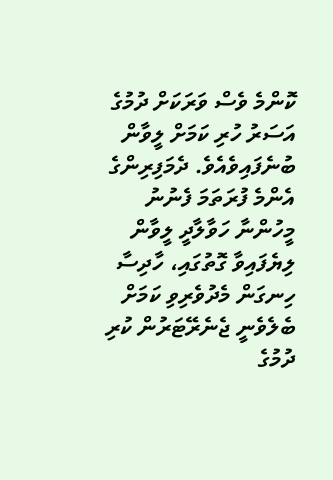ކޮންމެ ވެސް ވަރަކަށް ދުމުގެ އަސަރު ހުރި ކަމަށް ލީވާން ބުނެފައިވެއެވެ. ދެމަފިރިންގެ އެންމެ ފުރަތަމަ ފެނުނު މީހުންނާ ހަވާލާދީ ލީވާން ލިޔެފައިވާ ގޮތުގައި، ހާދިސާ ހިނގަން މެދުވެރިވި ކަމަށް ބެލެވެނީ ޖެނެރޭޓަރުން ކުރި ދުމުގެ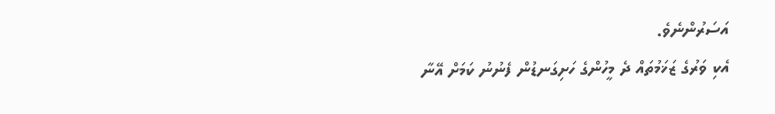އަސަރުންނެވެ.
އެކި ވަރުގެ ޒަޚަމުތައް ދެ މީހުންގެ ހަށިގަނޑުން ފެނުނު ކަމަށް އޭނާ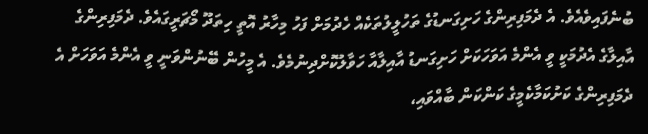ބުނެފައިވެއެވެ. އެ ދެމަފިރިންގެ ހަށިގަނޑުގެ ތަހުލީލުތަކެއް ހެދުމަށް ފަހު މިހާރު އޮތީ ހިތަދޫ މޯޗަރީގައެވެ. ދެމަފިރިންގެ އާއިލާގެ އެދުމަކީ ވީ އެންމެ އަވަހަކަށް ހަށިގަނޑު އާއިލާއާ ހަވާލުކޮށްދިނުމެވެ. އެ މީހުން ބޭނުންވަނީ ވީ އެންމެ އަވަހަށް އެ ދެމަފިރިންގެ ކަށުކަމާކެމީގެ ކަންކަން ބާއްވައި،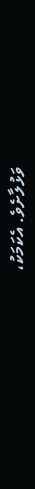ވަޅުލާށެވެ. އެކަމަކު،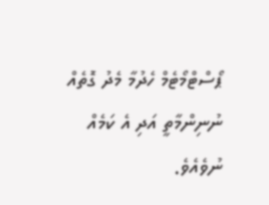ޕޯސްޓްމޯޓެމް ހެދުމާ މެދު ގޮތެއް ނުނިންމާތީ އަދި އެ ކަމެއް ނުވެއެވެ.